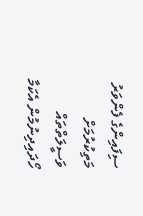ސިފައިންގެ ފެންވަރު މަތިކުރުމަށް ވަސީލަތްތައް ހޯދައިދިނުމުން އެކަމާ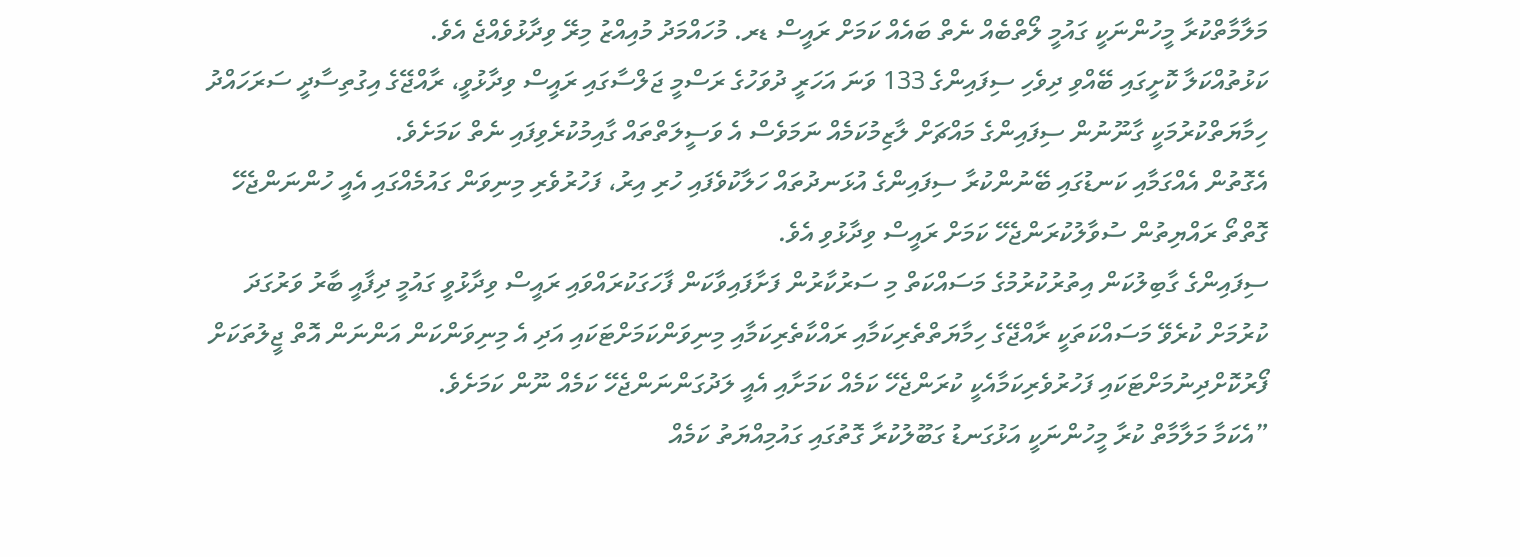މަލާމާތްކުރާ މީހުންނަކީ ގައުމީ ލޯތްބެއް ނެތް ބައެއް ކަމަށް ރައީސް ޑރ. މުހައްމަދު މުއިއްޒު މިރޭ ވިދާޅުވެއްޖެ އެވެ.
ކަޅުތުއްކަލާ ކޮށީގައި ބޭއްވި ދިވެހި ސިފައިންގެ 133 ވަނަ އަހަރީ ދުވަހުގެ ރަސްމީ ޖަލްސާގައި ރައީސް ވިދާޅުވީ، ރާއްޖޭގެ އިގުތިސާދީ ސަރަހައްދު ހިމާޔަތްކުރުމަކީ ގާނޫނުން ސިފައިންގެ މައްޗަށް ލާޒިމުކަމެއް ނަމަވެސް އެ ވަސީލަތްތައް ގާއިމުކުރެވިފައި ނެތް ކަމަށެވެ.
އެގޮތުން އެއްގަމާއި ކަނޑުގައި ބޭނުންކުރާ ސިފައިންގެ އުޅަނދުތައް ހަލާކުވެފައި ހުރި އިރު، ފަހުރުވެރި މިނިވަން ގައުމެއްގައި އެއީ ހުންނަންޖެހޭ ގޮތްތޯ ރައްޔިތުން ސުވާލުކުރަންޖެހޭ ކަމަށް ރައީސް ވިދާޅުވި އެވެ.
ސިފައިންގެ ގާބިލުކަން އިތުރުކުރުމުގެ މަސައްކަތް މި ސަރުކާރުން ފަށާފައިވާކަން ފާހަގަކުރައްވައި ރައީސް ވިދާޅުވީ ގައުމީ ދިފާއީ ބާރު ވަރުގަދަ ކުރުމަށް ކުރެވޭ މަސައްކަތަކީ ރާއްޖޭގެ ހިމާޔަތްތެރިކަމާއި ރައްކާތެރިކަމާއި މިނިވަންކަމަށްޓަކައި އަދި އެ މިނިވަންކަން އަންނަން އޮތް ޖީލުތަކަށް ފޯރުކޮށްދިނުމަށްޓަކައި ފަހުރުވެރިކަމާއެކީ ކުރަންޖެހޭ ކަމެއް ކަމަށާއި އެއީ ލަދުގަންނަންޖެހޭ ކަމެއް ނޫން ކަމަށެވެ.
”އެކަމާ މަލާމާތް ކުރާ މީހުންނަކީ އަޅުގަނޑު ގަބޫލުކުރާ ގޮތުގައި ގައުމިއްޔަތު ކަމެއް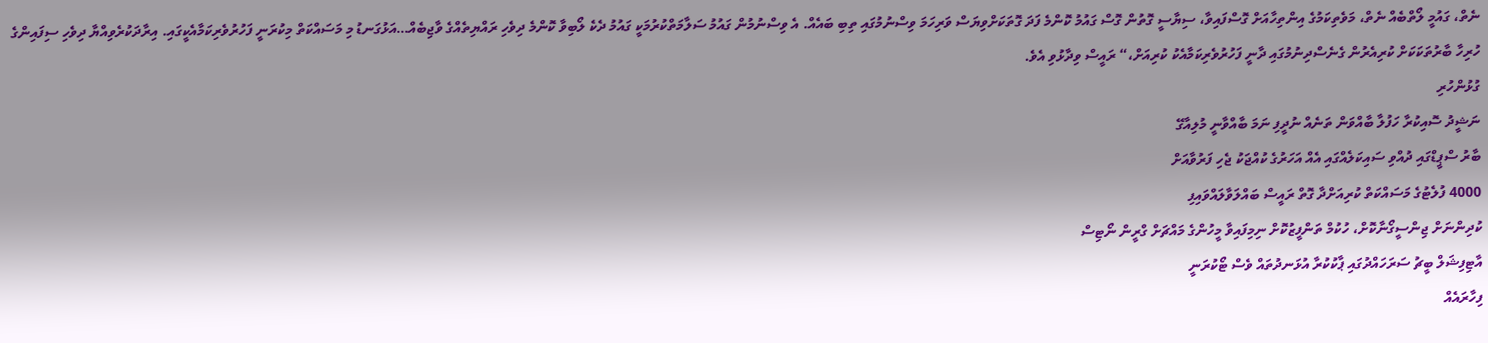ނެތް، ގައުމީ ލޯތްބެއް ނެތް، މަވެތިކަމުގެ އިންތިހާއަށް ގޮސްފައިވާ، ސިޔާސީ ގޮތުން ގޮސް ގައުމު ކޮންމެ ފަދަ ގޮތަކަށްވިޔަސް ވަރިހަމަ ވިސްނުމުގައި ތިބި ބައެއް. އެ ވިސްނުމުން ގައުމު ސަލާމަތްކުރުމަކީ ގައުމު ދެކެ ލޯބިވާ ކޮންމެ ދިވެހި ރައްޔިތެއްގެ ވާޖިބެއް…އަޅުގަނޑު މި މަސައްކަތް މިކުރަނީ ފަހުރުވެރިކަމާއެކީގައި. އިރާދަކުރެވިއްޔާ ދިވެހި ސިފައިންގެ ހުރިހާ ބާރުތަކަކަށް ކުރިއެރުން ގެނެސްދިނުމުގައި ދާނީ ފަހުރުވެރިކަމާއެކު ކުރިއަށް،“ ރައީސް ވިދާޅުވި އެވެ.
ގުޅުންހުރި
ނަޝީދު ސޮއިކުރާ ހަފުލާ ބާއްވަން ތަނެއް ނުދީފި ނަމަ ބާއްވާނީ މުލިއާގޭ
ބާރު ސްޕީޑްގައި ދުއްވި ސައިކަލެއްގައި އެއް އަހަރުގެ ކުއްޖަކު ޖެހި ފަރުވާއަށް
4000 ފުލެޓުގެ މަސައްކަތް ކުރިއަށްދާ ގޮތް ރައީސް ބައްލަވާލައްވައިފި
ކުދިންނަށް ޖިންސީގޯނާކޮށް، ހުކުމް ތަންފީޒުކޮށް ނިމިފައިވާ މީހުންގެ މައްޗަށް ގްރީން ނޯޓިސް
އާޓިފިޝަލް ބީޗު ސަރަހައްދުގައި ޕާކުކުރާ އުޅަނދުތައް ވެސް ޓޯކުރަނީ
ފިހާރައެއް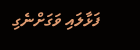ފަޅާލައި ވަގަށްނެގި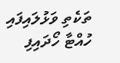ތަކެތި ވަޅުލައިފައި ހުއްޓާ ހޯދައިފި